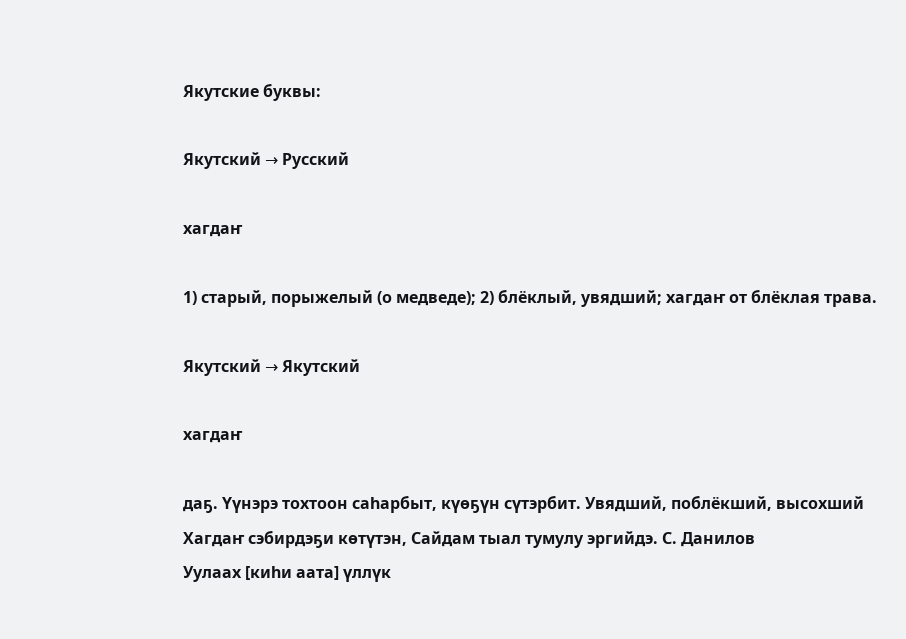Якутские буквы:

Якутский → Русский

хагдаҥ

1) старый, порыжелый (о медведе); 2) блёклый, увядший; хагдаҥ от блёклая трава.

Якутский → Якутский

хагдаҥ

даҕ. Үүнэрэ тохтоон саһарбыт, күөҕүн сүтэрбит. Увядший, поблёкший, высохший
Хагдаҥ сэбирдэҕи көтүтэн, Сайдам тыал тумулу эргийдэ. С. Данилов
Уулаах [киһи аата] үллүк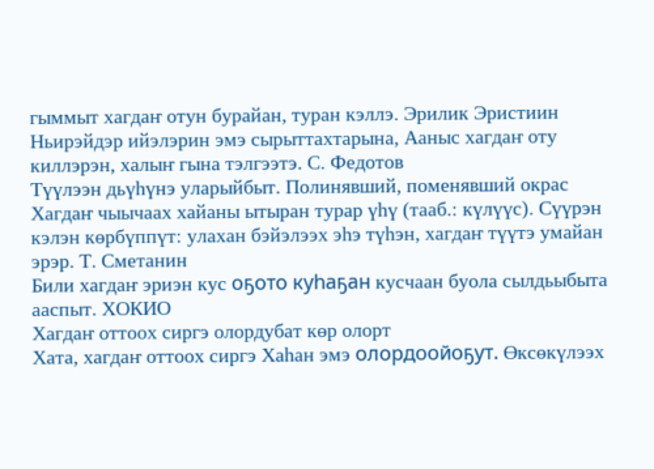гыммыт хагдаҥ отун бурайан, туран кэллэ. Эрилик Эристиин
Ньирэйдэр ийэлэрин эмэ сырыттахтарына, Ааныс хагдаҥ оту киллэрэн, халыҥ гына тэлгээтэ. С. Федотов
Түүлээн дьүһүнэ уларыйбыт. Полинявший, поменявший окрас
Хагдаҥ чыычаах хайаны ытыран турар үһү (тааб.: күлүүс). Сүүрэн кэлэн көрбүппүт: улахан бэйэлээх эһэ түһэн, хагдаҥ түүтэ умайан эрэр. Т. Сметанин
Били хагдаҥ эриэн кус оҕото куһаҕан кусчаан буола сылдьыбыта ааспыт. ХОКИО
Хагдаҥ оттоох сиргэ олордубат көр олорт
Хата, хагдаҥ оттоох сиргэ Хаһан эмэ олордоойоҕут. Өксөкүлээх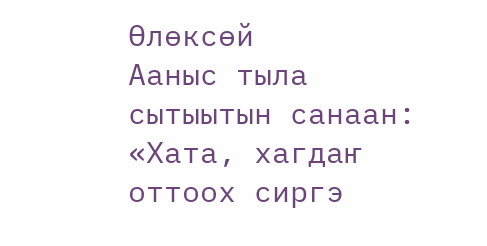Өлөксөй
Ааныс тыла сытыытын санаан: «Хата, хагдаҥ оттоох сиргэ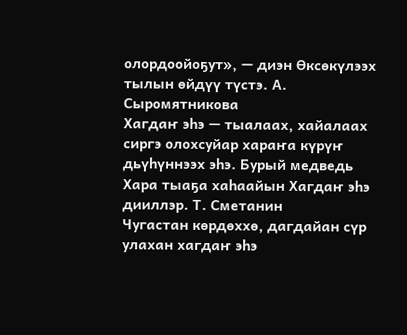олордоойоҕут», — диэн Өксөкүлээх тылын өйдүү түстэ. А. Сыромятникова
Хагдаҥ эһэ — тыалаах, хайалаах сиргэ олохсуйар хараҥа күрүҥ дьүһүннээх эһэ. Бурый медведь
Хара тыаҕа хаһаайын Хагдаҥ эһэ дииллэр. Т. Сметанин
Чугастан көрдөххө, дагдайан сүр улахан хагдаҥ эһэ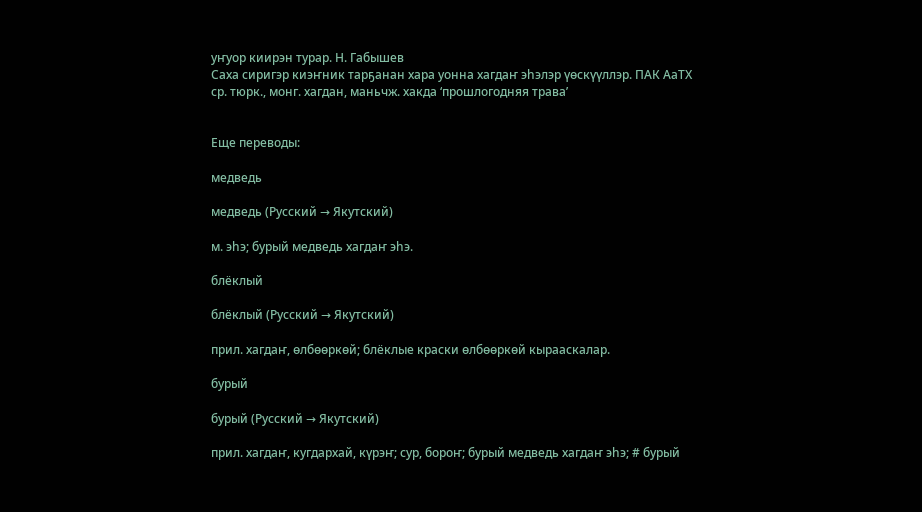уҥуор киирэн турар. Н. Габышев
Саха сиригэр киэҥник тарҕанан хара уонна хагдаҥ эһэлэр үөскүүллэр. ПАК АаТХ
ср. тюрк., монг. хагдан, маньчж. хакда ‘прошлогодняя трава’


Еще переводы:

медведь

медведь (Русский → Якутский)

м. эһэ; бурый медведь хагдаҥ эһэ.

блёклый

блёклый (Русский → Якутский)

прил. хагдаҥ, өлбөөркөй; блёклые краски өлбөөркөй кырааскалар.

бурый

бурый (Русский → Якутский)

прил. хагдаҥ, кугдархай, күрэҥ; сур, бороҥ; бурый медведь хагдаҥ эһэ; # бурый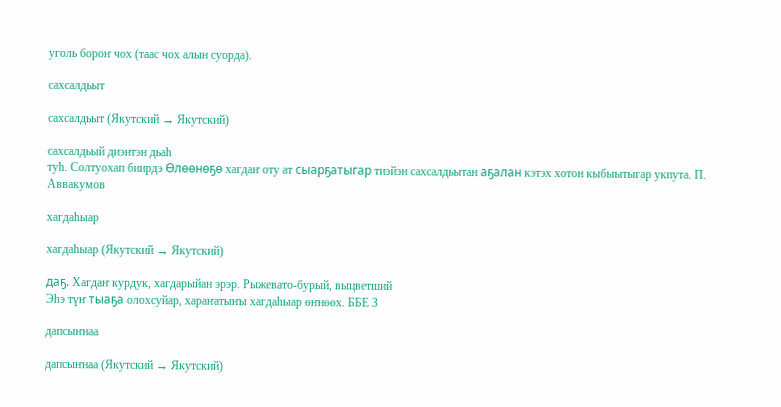уголь бороҥ чох (таас чох алын суорда).

сахсалдьыт

сахсалдьыт (Якутский → Якутский)

сахсалдьый диэнтэн дьаһ
туһ. Солтуохап биирдэ Өлөөнөҕө хагдаҥ оту ат сыарҕатыгар тиэйэн сахсалдьытан аҕалан кэтэх хотон кыбыытыгар укпута. П. Аввакумов

хагдаһыар

хагдаһыар (Якутский → Якутский)

даҕ. Хагдаҥ курдук, хагдарыйан эрэр. Рыжевато-бурый, выцветший
Эһэ түҥ тыаҕа олохсуйар, хараҥатыҥы хагдаһыар өҥнөөх. ББЕ З

дапсыҥнаа

дапсыҥнаа (Якутский → Якутский)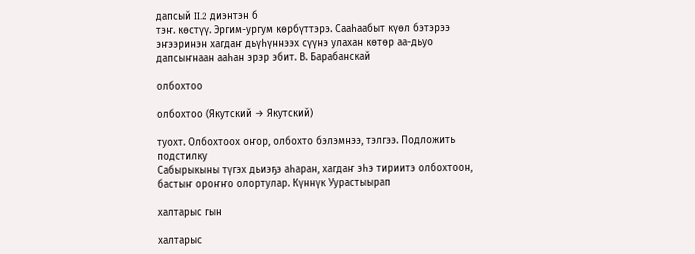дапсый II.2 диэнтэн б
тэҥ. көстүү. Эргим-ургум көрбүттэрэ. Сааһаабыт күөл бэтэрээ эҥээринэн хагдаҥ дьүһүннээх сүүнэ улахан көтөр аа-дьуо дапсыҥнаан ааһан эрэр эбит. В. Барабанскай

олбохтоо

олбохтоо (Якутский → Якутский)

туохт. Олбохтоох оҥор, олбохто бэлэмнээ, тэлгээ. Подложить подстилку
Сабырыкыны түгэх дьиэҕэ аһаран, хагдаҥ эһэ тириитэ олбохтоон, бастыҥ ороҥҥо олортулар. Күннүк Уурастыырап

халтарыс гын

халтарыс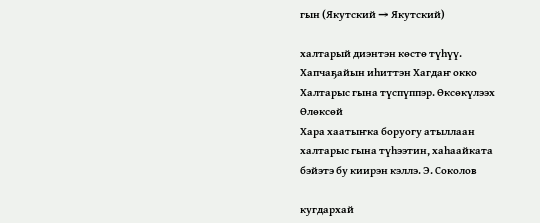гын (Якутский → Якутский)

халтарый диэнтэн көстө түһүү. Хапчаҕайын иһиттэн Хагдаҥ окко Халтарыс гына түспүппэр. Өксөкүлээх Өлөксөй
Хара хаатыҥка боруогу атыллаан халтарыс гына түһээтин, хаһаайката бэйэтэ бу киирэн кэллэ. Э. Соколов

кугдархай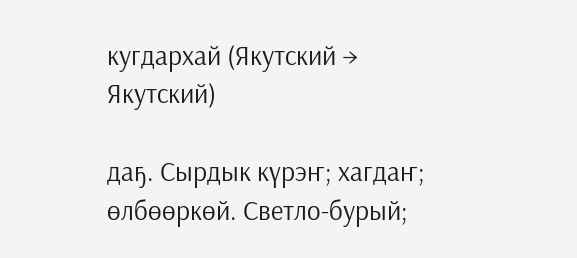кугдархай (Якутский → Якутский)

даҕ. Сырдык күрэҥ; хагдаҥ; өлбөөркөй. Светло-бурый;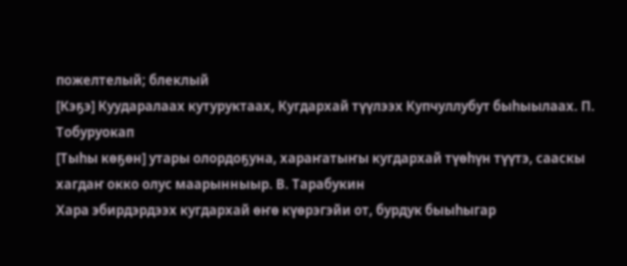пожелтелый; блеклый
[Кэҕэ] Куударалаах кутуруктаах, Кугдархай түүлээх Купчуллубут быһыылаах. П. Тобуруокап
[Тыһы көҕөн] утары олордоҕуна, хараҥатыҥы кугдархай түөһүн түүтэ, сааскы хагдаҥ окко олус маарынныыр. В. Тарабукин
Хара эбирдэрдээх кугдархай өҥө күөрэгэйи от, бурдук быыһыгар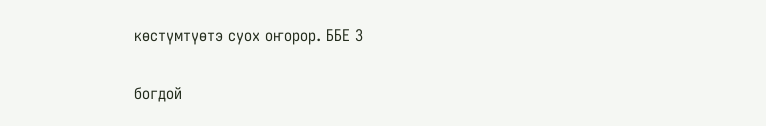көстүмтүөтэ суох оҥорор. ББЕ З

богдой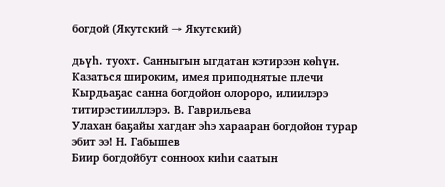богдой (Якутский → Якутский)

дьүһ. туохт. Санныгын ыгдатан кэтирээн көһүн. Казаться широким, имея приподнятые плечи
Кырдьаҕас санна богдойон олороро, илиилэрэ титирэстииллэрэ. В. Гаврильева
Улахан баҕайы хагдаҥ эһэ харааран богдойон турар эбит ээ! Н. Габышев
Биир богдойбут сонноох киһи саатын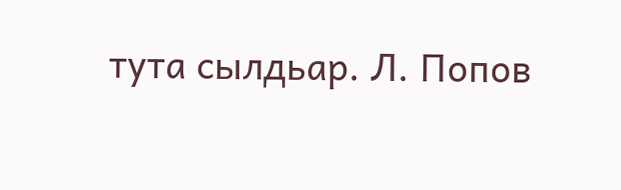тута сылдьар. Л. Попов